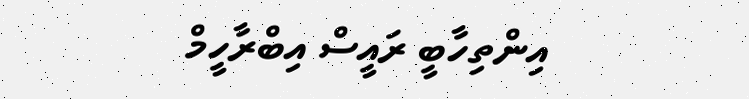އިންތިހާބީ ރައީސް އިބްރާހީމް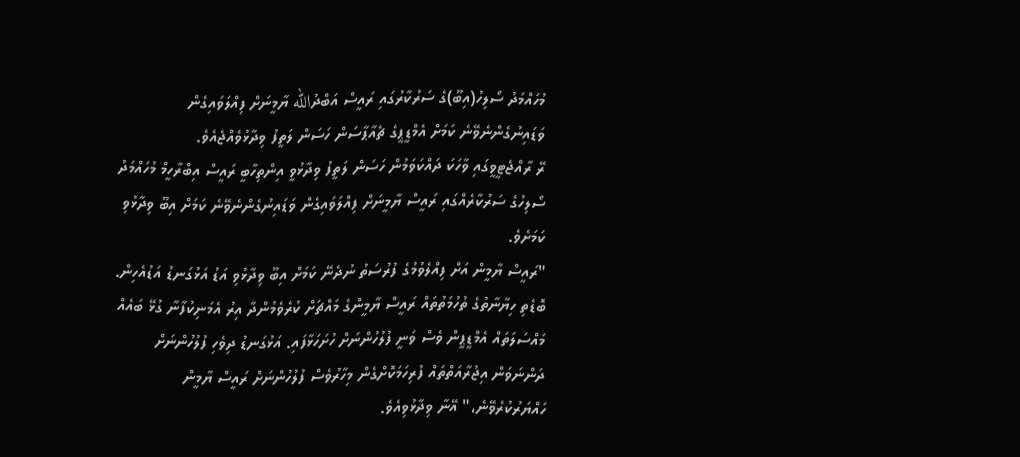މުހައްމަދު ސޯލިހު(އިބޫ)ގެ ސަރުކާރުގައި ރައީސް އަބްދުالله ޔާމީނަށް ފިއްލަވައިގެން ވަޑައިނުގެންނެވޭނެ ކަމަށް އެމްޑީޕީގެ ޗެއާޕާސަން ހަސަން ލަތީފު ވިދާޅުވެއްޖެއެވެ.
ރޭ ރާއްޖެޓީވީގައި ވާހަކަ ދައްކަވަމުން ހަސަން ލަތީފު ވިދާޅުވީ އިންތިހާބީ ރައީސް އިބްރާހީމް މުހައްމަދު ސޯލިހުގެ ސަރުކާރެއްގައި ރައީސް ޔާމީނަށް ފިއްލަވައިގެން ވަޑައިނުގެންނެވޭނެ ކަމަށް އިބޫ ވިދާޅުވި ކަމަށެވެ.
"ރައީސް ޔާމީން އަށް ފިއްލެވުމުގެ ފުރުސަތު ނުދެނޭ ކަމަށް އިބޫ ވިދާޅުވި އަޑު އަޅުގަނޑު އަޑުއެހިން. ބޮޑެތި ހިޔާނާތުގެ ތުހުމަތުތައް ރައީސް ޔާމީންގެ މައްޗަށް ކުރެވެމުންދާ އިރު އެމަނިކުފާނާ ގުޅޭ ބައެއް މައްސަލަތައް އެމްޑީޕީން ވެސް ވަނީ ފުލުހުންނަށް ހުށަހަޅާފައި. އަޅުގަނޑު ދިވެހި ފުލުހުންނަށް ދަންނަވަން އިޖުރާއަތްތައް ފުރިހަމަކޮށްގެން މިހާރުވެސް ފުލުހުންނަށް ރައީސް ޔާމީން ހައްޔަރުކުރެވޭނެ،" އޭނާ ވިދާޅުވިއެވެ.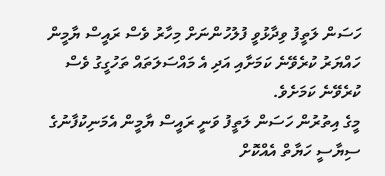ހަސަން ލަތީފު ވިދާޅުވީ ފުލުހުންނަށް މިހާރު ވެސް ރައީސް ޔާމީން ހައްޔަރު ކުރެވޭނެ ކަމަށާއި އަދި އެ މައްސަލަތައް ތަހުގީގު ވެސް ކުރެވޭނެ ކަމަށެވެ.
މީގެ އިތުރުން ހަސަން ލަތީފު ވަނީ ރައީސް ޔާމީން އެމަނިކުފާނުގެ ސިޔާސީ ހަޔާތް އެއްކޮށް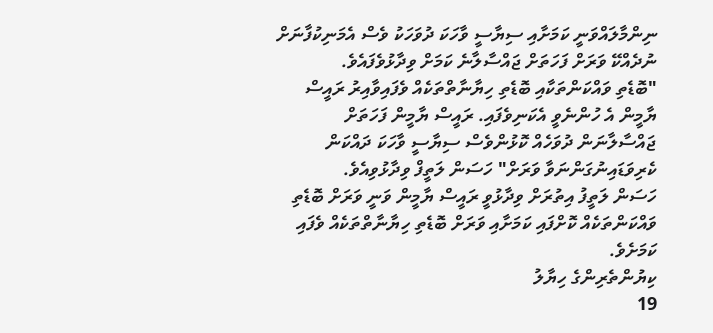ނިންމާލައްވަނީ ކަމަށާއި ސިޔާސީ ވާހަކަ ދުވަހަކު ވެސް އެމަނިކުފާނަށް ނުދެއްކޭ ވަރަށް ފަހަތަށް ޖައްސާލާނެ ކަމަށް ވިދާޅުވެފައެވެ.
"ބޮޑެތި ވައްކަންތަކާއި ބޮޑެތި ހިޔާނާތްތަކެއް ވެފައިވާއިރު ރައީސް ޔާމީން އެ ހުންނެވީ އެކަނިވެފައި. ރައީސް ޔާމީން ފަހަތަށް ޖައްސާލާނަން ދުވަހެއް ކޮޅުންވެސް ސިޔާސީ ވާހަކަ ދައްކަން ކެރިވަޑައިނުގަންނަވާ ވަރަށް" ހަސަން ލަތީފް ވިދާޅުވިއެވެ.
ހަސަން ލަތީފު އިތުރަށް ވިދާޅުވީ ރައީސް ޔާމީން ވަނީ ވަރަށް ބޮޑެތި ވައްކަންތަކެއް ކޮށްފައި ކަމަށާއި ވަރަށް ބޮޑެތި ހިޔާނާތްތަކެއް ވެފައި ކަމަށެވެ.
ކިޔުންތެރިންގެ ހިޔާލު
19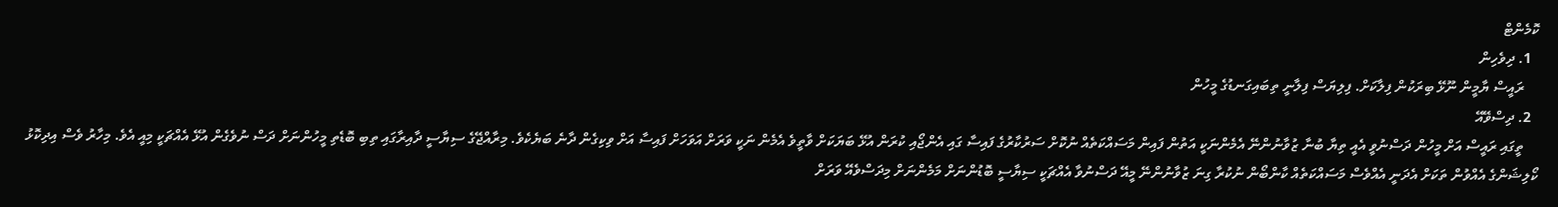ކޮމެންޓް
  1. ދިވެހިން
    ރައީސް ޔާމީން ނޫޅޭ ބިރަކުން ފިލާކަށް. ފިލިޔަސް ފިލާނީ ތިބައިގަނޑުގެ މީހުން
  2. ދިސްވޭއޭ
    ތީގައި ރައީސް އަށް މީހުން ދަސްނުވީ އެއީ ތިޔާ ބުނާ ޒުވާނުންނޭ އެމެންނަކީ އަތުން ފައިން މަސައްކަތެއް ނުކޮށް ސަރުކާރުގެ ފައިސާ ގައި އެންޖޯއި ކުރަން އުޅޭ ބަޔަކަށް ވާތީވެ އެމެން ނަކީ ވަރަށް އަވަހަށް ފައިސާ އަށް ވިކިގެން ދާނެ ބަޔެކެވެ. މިރާއްޖޭގެ ސިޔާސީ ދާއިރާގައި ތިބި ބޮޑެތި މީހުންނަށް ދަސް ނުވެގެން އުޅޭ އެއްޗަކީ މިއީ އެވެ. މިހާރު ވެސް އިދިކޮޅު ކޯލިޝަންގެ އެއްވުން ތަކަށް އެދަނީ އެއްވެސް މަސައްކަތެއް ކާންބޯން ނުކުރާ ގިނަ ޒުވާނުންނޭ މީއޭ ދަސްނުވާ އެއްޗަކީ ސިޔާސީ ބޮޑުންނަށް މަމެންނަށް މިދަސްވެއޭ ވަރަށް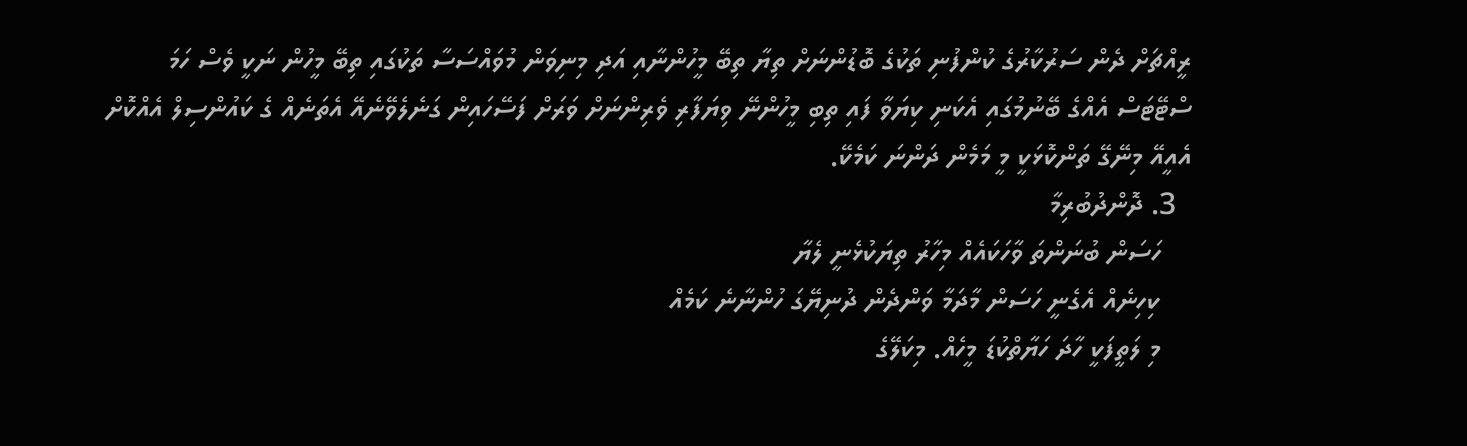ރީއްޗަށް ދެން ސަރުކާރުގެ ކުންފުނި ތަކުގެ ބޮޑުންނަށް ތިޔާ ތިބޭ މީހުންނާއި އަދި މިނިވަން މުވައްސަސާ ތަކުގައި ތިބޭ މީހުން ނަކީ ވެސް ހަމަ ސްޓޭޓަސް އެއްގެ ބޭނުމުގައި އެކަނި ކިޔަވާ ފައި ތިބި މީހުންނޭ ވިޔަފާރި ވެރިންނަށް ވަރަށް ފަސޭހައިން ގަނެލެވޭނެއޭ އެތަނެއް ގެ ކައުންސިލް އެއްކޮށް އެއީއޭ މިނޭގޭ ތަންކޮޅަކީ މީ މަމެން ދަންނަ ކަމެކޭ.
  3. ދޮންދުބުރިމާ
    ހަސަން ބުނަންތަ ވާހަކައެއް މިހާރު ތިޔަކުޅެނީ ލެޔާ
    ކިހިނެއް އެގެނީ ހަސަން މާދަމާ ވަންދެން ދުނިޔޭގަ ހުންނާނެ ކަމެއް
    މި ލަތީފަކީ ހާދަ ހަޔާތްކުޑަ މީހެއް. މިކަލޭގެ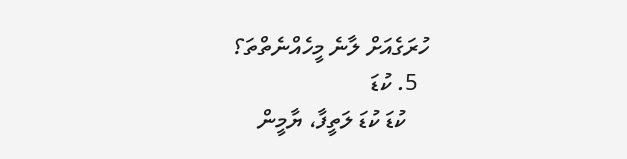ހުރަގެއަށް ލާނެ މީހެއްނެތްތަ؟
  5. ކުޑަ
    ކުޑަ ކުޑަ ލަތީފާ، ޔާމީން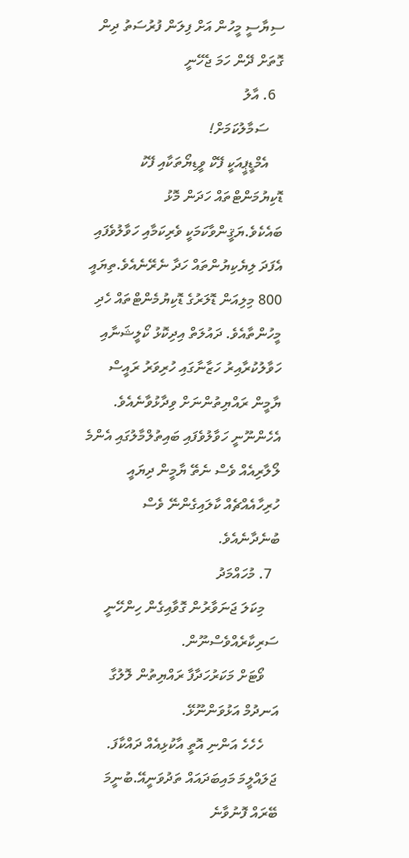ސިޔާސީ މީހުން އަށް ފިލަން ފުރުސަތު ދިން ގޮތަށް ދޭން ހަމަ ޖެހޭނީ
  6. އާލު
    ސަމާލުކަމަށް!
    އެމްޑީޕީއަކީ ފޭކް ވީޑިޔޯތަކާއި ފޭކު ޑޮކިޔުމަންޓްތައް ހަދަން މޮޅު ބައެކެވެ.ޔަޤީންވާކަމަކީ ވެރިކަމާއި ހަވާލުވެފައި އެފަދަ ލިޔެކިޔުންތައް ހަދާ ނެރޭނެއެވެ.ތިޔައީ 800 މިލިއަން ޑޮލަރުގެ ޑޮކިޔުމެންޓްތައް ހެދި މީހުންތާއެވެ. ދައުލަތް އިދިކޮޅު ކޯލީޝަނާއި ހަވާލުކުރާއިރު ހަޒާނާގައި ހުރިވަރު ރައީސް ޔާމީން ރައްޔިތުންނަށް ވިދާޅުވާނެއެވެ. އެހެންނޫނީ ހަވާލުވެފައި ބައިތުލްމާލުގައި އެންމެ ލޯލާރިއެއް ވެސް ނެތޭ ޔާމީން ދިޔައީ ހުރިހާއެއްޗެއް ކާލައިގެންނޭ ވެސް ބުނެދާނެއެވެ.
  7. މުހައްމަދު
    މިކަލަ ޖަނަވާރުން ގޮވާއިގެން ހިންހޭނީ ސަރިކާރެއްވެސްނޫން.
    ވޯޓަށް މަކަރުހަދާފާ ރައްޔިތުން ލޮލުގާ އަނދުމް އަޅުވަންނޫޅޭ.
    ހެހެހެ އަންނި އޮތީ އާކުޅިއެއް ދައްކާފަ. ޖަލައްލީމަ މައިބަދައައް ތަދުވަނީއޭ.ބުނީމަ ބޭރައް ފޮނުވާނެ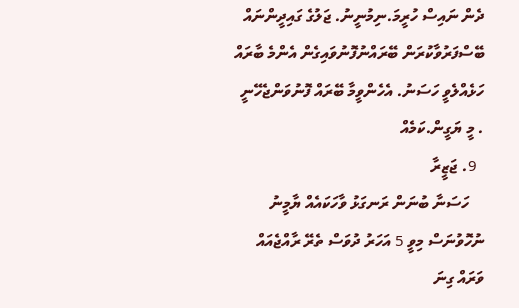ދެން ނައިސް ހުރީމަ.ނިމުނީނު. ޖަލުގެ ގައިދީންނައް ބޭސްފަރުވާކުރަން ބޭރައްނުފޮނުވައިގެން އެންމެ ބާރައް ހަޅެއްލެވީ ހަސަނު. އެހެންވީމާ ބޭރައް ފޮނުވަންޖެހޭނީ . މީ ޔަގީން.ކަމެއް
  9. ޖަޒީރާ
    ހަސަނާ ބުނަން ރަނގަޅު ވާހަކައެއް ޔާމީނު ނުހޮވުނަސް މިވީ 5 އަހަރު ދުވަސް ތެރޭ ރާއްޖެއައް ވަރައް ގިނަ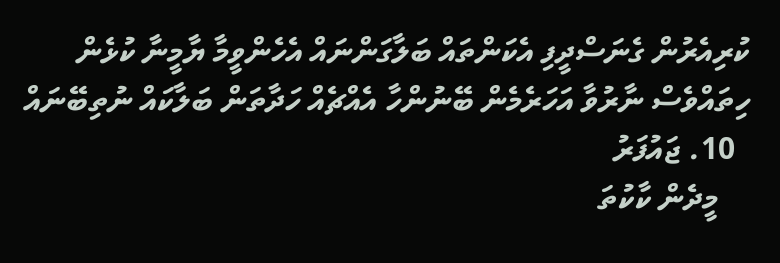ކުރިއެރުން ގެނަސްދީފި އެކަންތައް ބަލާގަންނައް އެހެންވީމާ ޔާމީނާ ކުޅެން ހިތައްވެސް ނާރުވާ އަހަރެމެން ބޭނުންހާ އެއްޗެއް ހަދާތަން ބަލާކައް ނުތިބޭނައް
  10. ޖައުފަރު
    މީދެން ކާކުތަ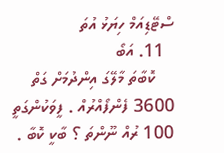ސްޓޭޑިއަމް ހިޔަޅު އުތަ
  11. އަބޯ
    ކޮބާތަ މާލޭގަ އިންދުމަށް ގަތް 3600 ފެންފޯއްރުއް . ފީވަކުންގަތީ 100 ރުއް ނޫންތަ ؟ ބާކީ ކޮބާ .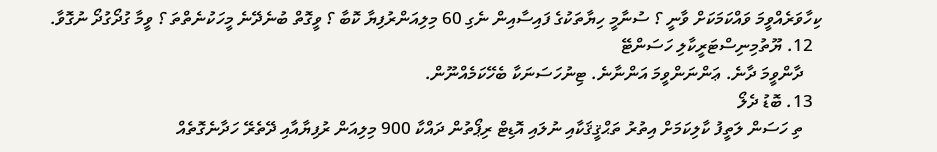ކިހާވަރެއްވީމަ ވައްކަމަކަށް ވާނީ ؟ ސުނާމީ ހިޔާތަކުގެ ފައިސާއިން ނެގި 60 މިލިއަންރުފިޔާ ކޮބާ ؟ ވީގޮތް ބުނެދޭނެ މީހަކުނެތްތަ ؟ ވީމާ ގުދޯގުދޯ ނުގޮވާ.
  12. ޔޫތުމިނިސްޓަރީކާލި ހަސަންޓޭ
    ދާންވީމަ ދާނެ. ޢަންނަންވީމަ އަންނާނެ. ޓިނުހަސަނަކާ ބެހޭކަމެއްނޫން.
  13. ބޮޑު ދެލޯ
    ތި ހަސަން ލަތީފު ކާލިކަމަށް އިތުރު ތަޙްޤީޤަކާއި ނުލައި އޮޑިޓް ރިޕޯތުން ދައްކާ 900 މިލިއަން ރުފިޔާއާއި ދޭތެރޭ ހަދާނެގޮތެއް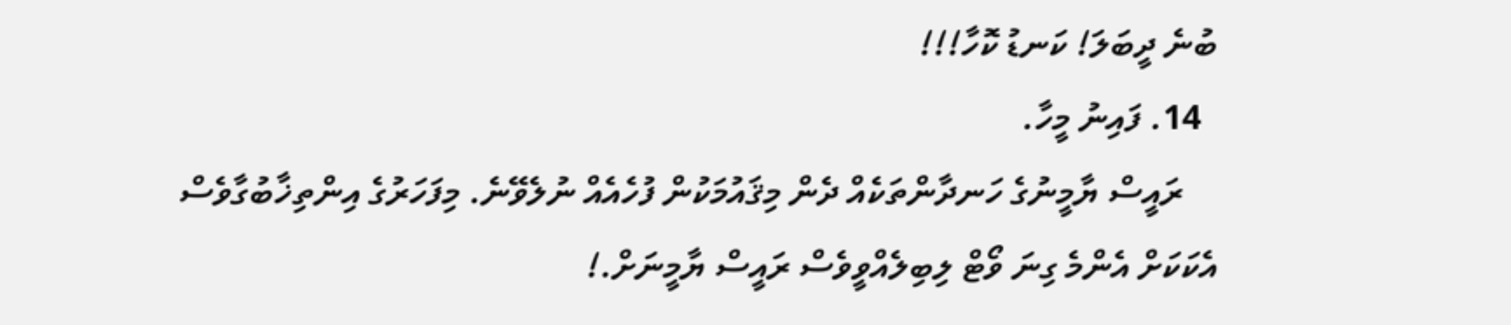ބުނެ ދީބަލަ! ކަނޑު ކޮހާ!!!
  14. ފައިނު މީހާ.
    ރައީސް ޔާމީނުގެ ހަނދާންތަކެއް ދެން މިޤައުމަކުން ފުހެއެއް ނުލެވޭނެ. މިފަހަރުގެ އިންތިޚާބުގާވެސް އެކަކަށް އެންމެ ގިނަ ވޯޓް ލިބިލެއްވީވެސް ރައީސް ޔާމީނަށް.!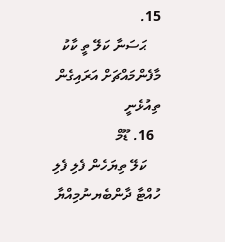15.
    ޙަސަނާ ކަލޭ ތީ ކާކު މާފެންމައްޗަށް އަރައިގެން ތިއުޅެނީ
  16. ޑޫމް
    ކަލޭ ތިޔަހެން ފެލި ފެލި ހުއްޓާ ދާންބެޔނުމިއްޔާ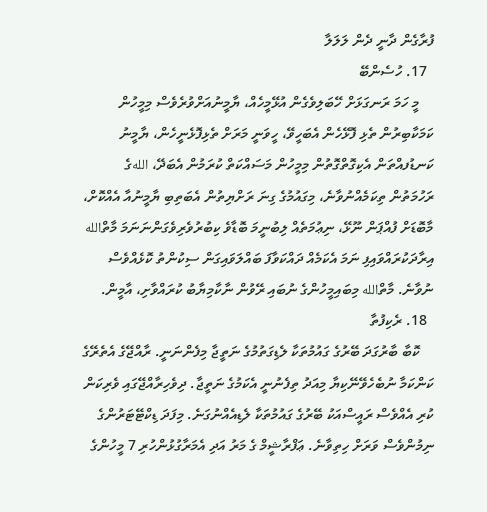ފުރާގެން ދާނީ ދެން ލަލަލާ
  17. ހުސެންބޭ
    މީ ހަމަ ރަނގަޅަށް ހޭބަލިވެގެން އުޅޭމީހެއް، ޔާމީނުއަށްވުރެވެސް މިމީހުން ކަމަކާބިރުން ތެޅި ފޮޅޭހެން އެބަހީވޭ، ހީވަނީ މަރަށް ތެޅިފޮޅެނީހެން، ޔާމީނު ކަނޑުފއްތަން އެކިގޮތްގޮތުން މިމީހުން މަސައްކަތް ކުރަމުން އެބަދޭ، اللهގެ ރަހުމަތުން ތިކަމެއްނުވާނެ، މިގައުމުގެ ގިނަ ރަށްޔިތުން އެބަތިބި ޔާމީނުއާ އެއްކޮށް، މާބޮޑަށް ފުއްޕަން ނޫޅޭ، ނިޢުމަތެއް ލިބުނީމަ ބޮޑާވެ ކިބުރުވެރިވެގަންނަނަމަ މާތްالله އިރާދަކުރައްވައިފި ނަމަ އެކަމެއް ދައްކަވާފަ ބައްލަވައިގަން ސިކުންތު ކޮޅެއްވެސް ނުވާނެ. މާތްالله މިބައިމީހުންގެ ނުބައި ރޭވުން ނާކާމިޔާބު ކުރައްވާށި، އާމީން.
  18. ރެކިފުތާ
    ކޮބާ ބާރުގަދަ ބޭރުގެ ގައުމުތަކާ ލެޑިގަތުމުގެ ނަތީޖާ މިފެންނަނީ. ރާއްޖޭގެ އެތެރޭގެ ކަންކަމާ ނުބެހެވޭނޭކިޔާ މިއަދު ތިފެނުނީ އެކަމުގެ ނަތީޖާ. ދިވެހިރާއްޖޭގައި ވެރިކަން ކުރި އެއްވެސް ރައީސްއަކު ބޭރުގެ ގައުމުތަކާ ލެޑިއެއްނުގަނެ. މިފަދަ ޑިކްޓޭޓަރުންގެ ނިމުންވެސް ވަރަށް ހިތިވާނެ. ޢަފްރާޝީމް ގެ މަރު އަދި އެމަރާގުޅުންހުރި 7 މީހުންގެ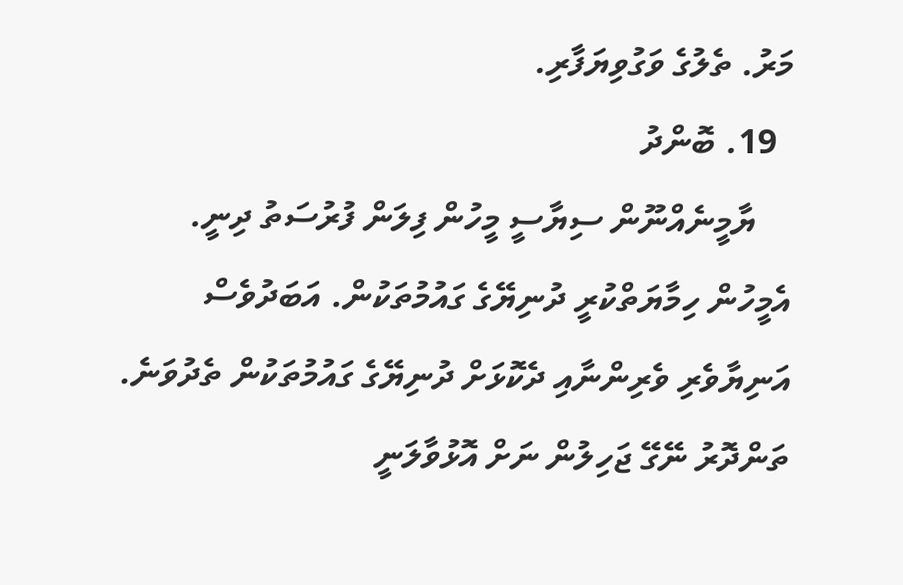މަރު. ތެލުގެ ވަގުވިޔަފާރި.
  19. ބޮންދު
    ޔާމީނެއްނޫން ސިޔާސީ މީހުން ފިލަން ފުރުސަތު ދިނީ. އެމީހުން ހިމާޔަތްކުރީ ދުނިޔޭގެ ގައުމުތަކުން. އަބަދުވެސް އަނިޔާވެރި ވެރިންނާއި ދެކޮޅަށް ދުނިޔޭގެ ގައުމުތަކުން ތެދުވަނެ. ތަންދޮރު ނޭގޭ ޖަހިލުން ނަށް އޮޅުވާލަނީ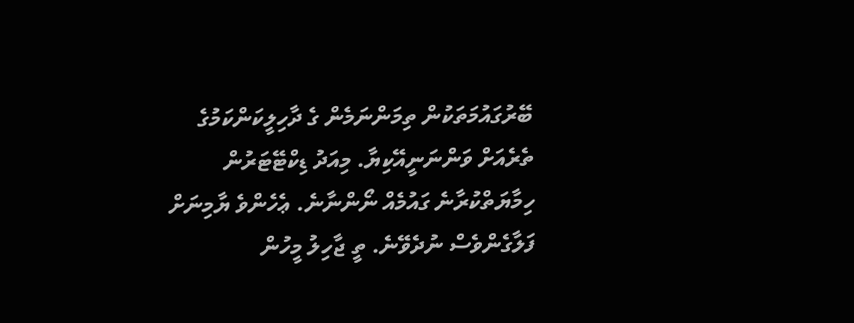ބޭރުގައުމަތަކުން ތިމަންނަމެން ގެ ދާހިލީކަންކަމުގެ ތެރެއަށް ވަންނަނީއޭކިޔާ. މިއަދު ޑިކްޓޭޓަރުން ހިމާޔަތްކުރާނެ ގައުމެއް ނޯންނާނެ. ޢެހެންވެ ޔާމިނަށް ފަލާގެންވެސް ނުދެވޭނެ. ތީ ޖާހިލު މީހުން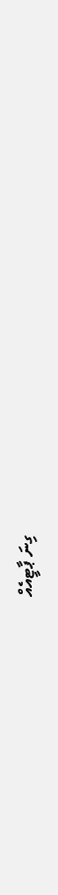ގިނަ ޕާޓީއެއް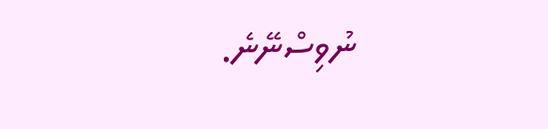ނުވިސްނޭނެ.